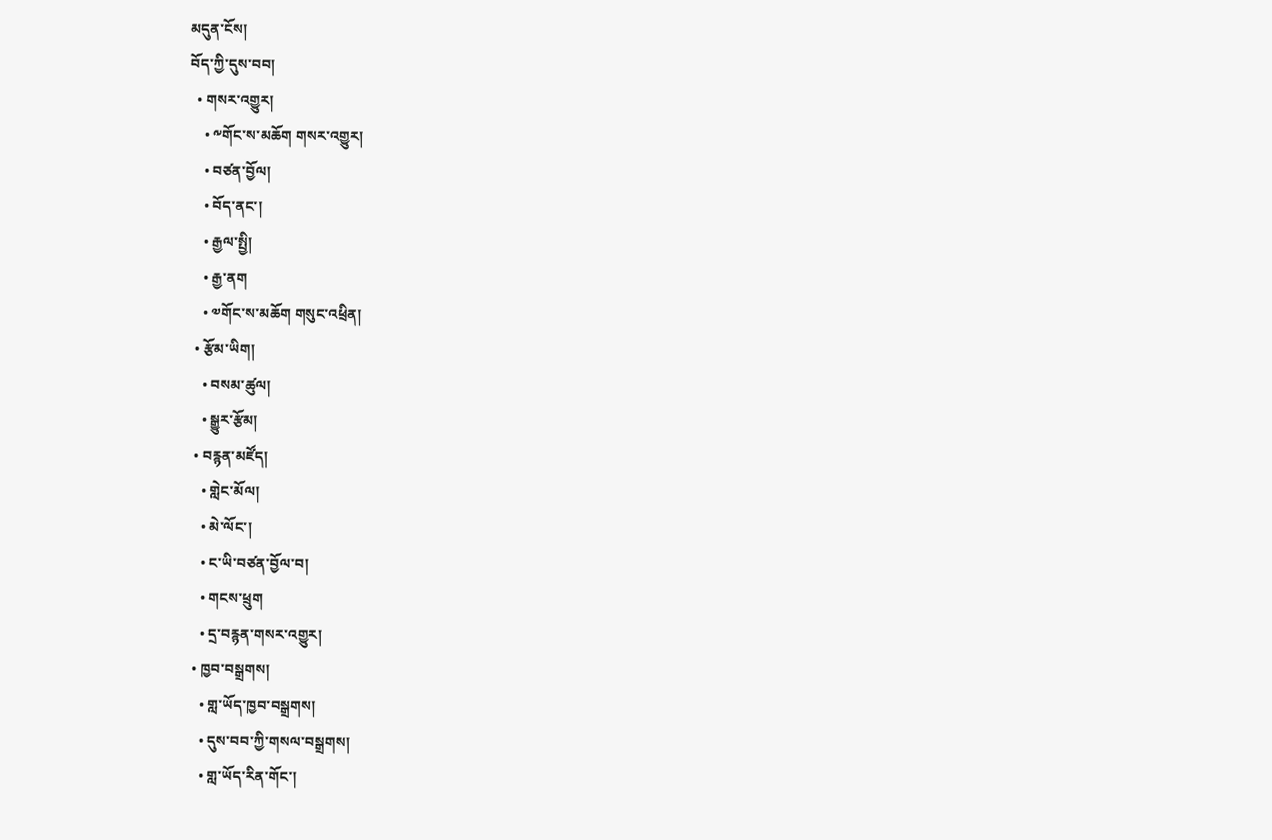མདུན་ངོས།
བོད་ཀྱི་དུས་བབ།
  • གསར་འགྱུར།
    • ༸གོང་ས་མཆོག གསར་འགྱུར།
    • བཙན་བྱོལ།
    • བོད་ནང་།
    • རྒྱལ་སྤྱི།
    • རྒྱ་ནག
    • ༧གོང་ས་མཆོག གསུང་འཕྲིན།
  • རྩོམ་ཡིག།
    • བསམ་ཚུལ།
    • སྒྱུར་རྩོམ།
  • བརྙན་མཛོད།
    • གླེང་མོལ།
    • མེ་ལོང་།
    • ང་ཡི་བཙན་བྱོལ་བ།
    • གངས་ཕྲུག
    • དྲ་བརྙན་གསར་འགྱུར།
  • ཁྱབ་བསྒྲགས།
    • གླ་ཡོད་ཁྱབ་བསྒྲགས།
    • དུས་བབ་ཀྱི་གསལ་བསྒྲགས།
    • གླ་ཡོད་རིན་གོང་།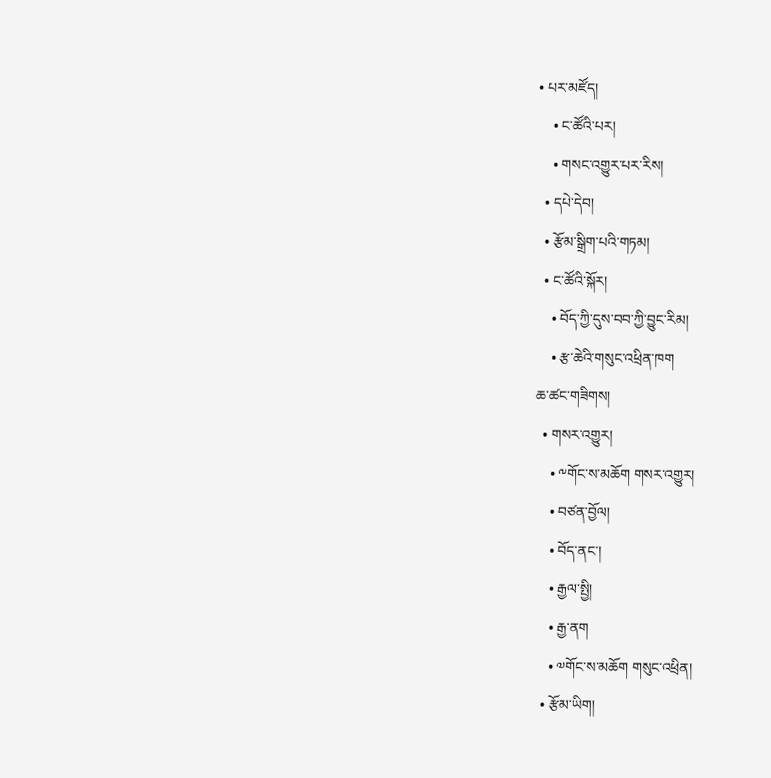• པར་མཛོད།
    • ང་ཚོའི་པར།
    • གསང་འགྱུར་པར་རིས།
  • དཔེ་དེབ།
  • རྩོམ་སྒྲིག་པའི་གཏམ།
  • ང་ཚོའི་སྐོར།
    • བོད་ཀྱི་དུས་བབ་ཀྱི་བྱུང་རིམ།
    • རྩ་ཆེའི་གསུང་འཕྲིན་ཁག
ཆ་ཚང་གཟིགས།
  • གསར་འགྱུར།
    • ༸གོང་ས་མཆོག གསར་འགྱུར།
    • བཙན་བྱོལ།
    • བོད་ནང་།
    • རྒྱལ་སྤྱི།
    • རྒྱ་ནག
    • ༧གོང་ས་མཆོག གསུང་འཕྲིན།
  • རྩོམ་ཡིག།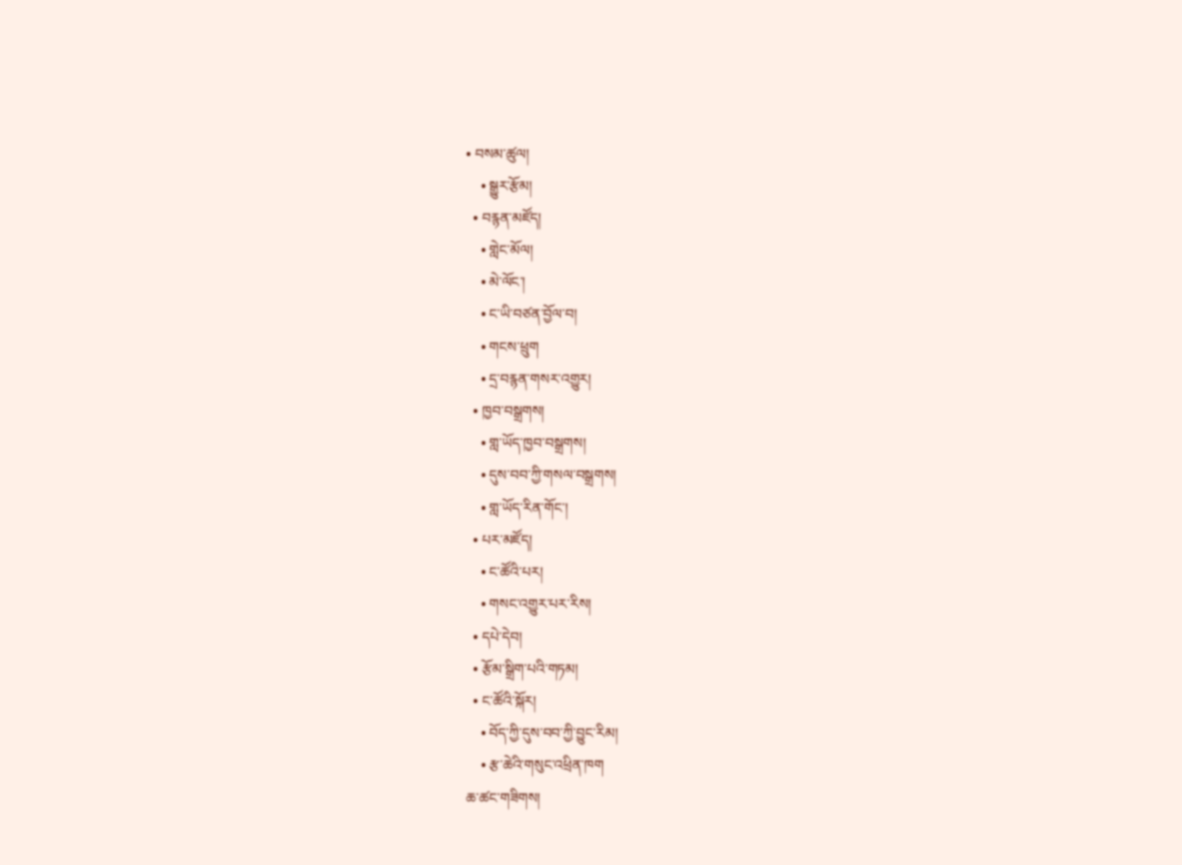• བསམ་ཚུལ།
    • སྒྱུར་རྩོམ།
  • བརྙན་མཛོད།
    • གླེང་མོལ།
    • མེ་ལོང་།
    • ང་ཡི་བཙན་བྱོལ་བ།
    • གངས་ཕྲུག
    • དྲ་བརྙན་གསར་འགྱུར།
  • ཁྱབ་བསྒྲགས།
    • གླ་ཡོད་ཁྱབ་བསྒྲགས།
    • དུས་བབ་ཀྱི་གསལ་བསྒྲགས།
    • གླ་ཡོད་རིན་གོང་།
  • པར་མཛོད།
    • ང་ཚོའི་པར།
    • གསང་འགྱུར་པར་རིས།
  • དཔེ་དེབ།
  • རྩོམ་སྒྲིག་པའི་གཏམ།
  • ང་ཚོའི་སྐོར།
    • བོད་ཀྱི་དུས་བབ་ཀྱི་བྱུང་རིམ།
    • རྩ་ཆེའི་གསུང་འཕྲིན་ཁག
ཆ་ཚང་གཟིགས།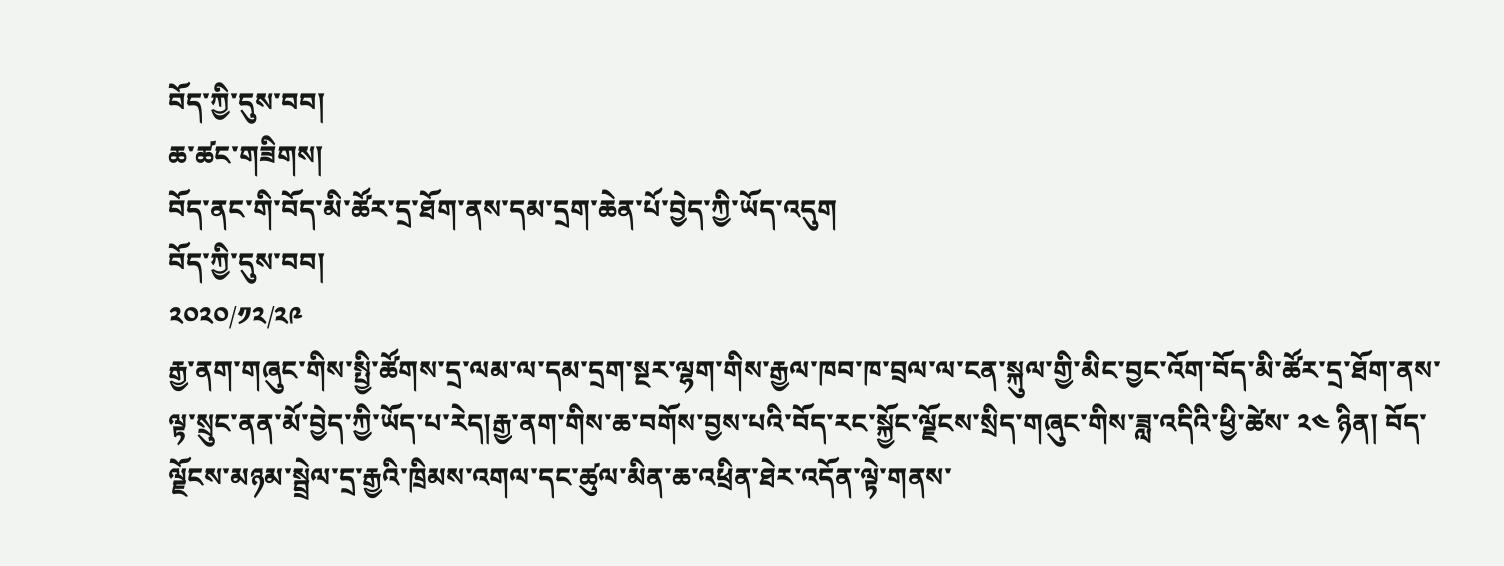བོད་ཀྱི་དུས་བབ།
ཆ་ཚང་གཟིགས།
བོད་ནང་གི་བོད་མི་ཚོར་དྲ་ཐོག་ནས་དམ་དྲག་ཆེན་པོ་བྱེད་ཀྱི་ཡོད་འདུག
བོད་ཀྱི་དུས་བབ།
༢༠༢༠/༡༢/༢༩
རྒྱ་ནག་གཞུང་གིས་སྤྱི་ཚོགས་དྲ་ལམ་ལ་དམ་དྲག་སྔར་ལྷག་གིས་རྒྱལ་ཁབ་ཁ་བྲལ་ལ་ངན་སྐུལ་གྱི་མིང་བྱང་འོག་བོད་མི་ཚོར་དྲ་ཐོག་ནས་ལྟ་སྲུང་ནན་མོ་བྱེད་ཀྱི་ཡོད་པ་རེད།རྒྱ་ནག་གིས་ཆ་བགོས་བྱས་པའི་བོད་རང་སྐྱོང་ལྗོངས་སྲིད་གཞུང་གིས་ཟླ་འདིའི་ཕྱི་ཚེས་ ༢༤ ཉིན། བོད་ལྗོངས་མཉམ་སྦྲེལ་དྲ་རྒྱའི་ཁྲིམས་འགལ་དང་ཚུལ་མིན་ཆ་འཕྲིན་ཐེར་འདོན་ལྟེ་གནས་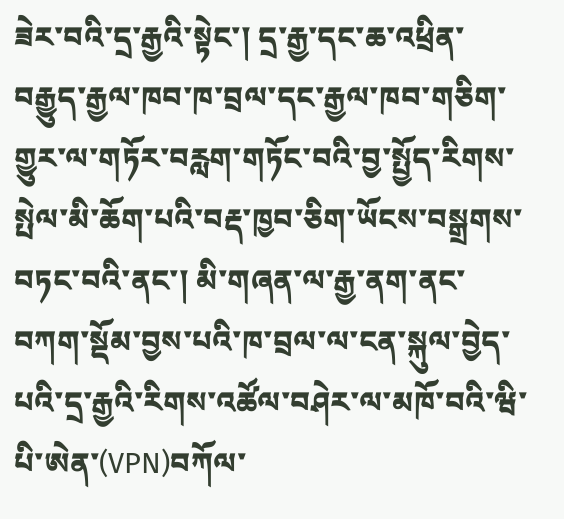ཟེར་བའི་དྲ་རྒྱའི་སྟེང་། དྲ་རྒྱ་དང་ཆ་འཕྲིན་བརྒྱུད་རྒྱལ་ཁབ་ཁ་བྲལ་དང་རྒྱལ་ཁབ་གཅིག་གྱུར་ལ་གཏོར་བརླག་གཏོང་བའི་བྱ་སྤྱོད་རིགས་སྤེལ་མི་ཆོག་པའི་བརྡ་ཁྱབ་ཅིག་ཡོངས་བསྒྲགས་བཏང་བའི་ནང་། མི་གཞན་ལ་རྒྱ་ནག་ནང་བཀག་སྡོམ་བྱས་པའི་ཁ་བྲལ་ལ་ངན་སྐུལ་བྱེད་པའི་དྲ་རྒྱའི་རིགས་འཚོལ་བཤེར་ལ་མཁོ་བའི་ཝི་པི་ཨེན་(VPN)བཀོལ་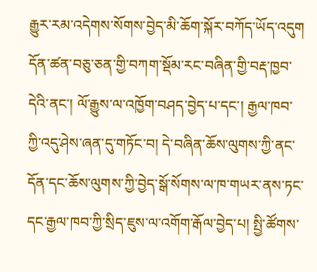རྒྱུར་རམ་འདེགས་སོགས་བྱེད་མི་ཆོག་སྐོར་བཀོད་ཡོད་འདུག
དོན་ཚན་བཅུ་ཅན་གྱི་བཀག་སྡོམ་རང་བཞིན་གྱི་བརྡ་ཁྱབ་དེའི་ནང་། ལོ་རྒྱུས་ལ་འཁྱོག་བཤད་བྱེད་པ་དང་། རྒྱལ་ཁབ་ཀྱི་འདུ་ཤེས་ཞན་དུ་གཏོང་བ། དེ་བཞིན་ཆོས་ལུགས་ཀྱི་ནང་དོན་དང་ཆོས་ལུགས་ཀྱི་བྱེད་སྒོ་སོགས་ལ་ཁ་གཡར་ནས་ཏང་དང་རྒྱལ་ཁབ་ཀྱི་སྲིད་ཇུས་ལ་འགོག་རྒོལ་བྱེད་པ། སྤྱི་ཚོགས་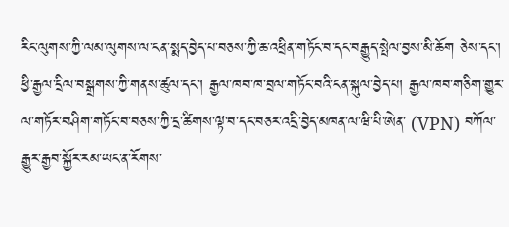རིང་ལུགས་ཀྱི་ལམ་ལུགས་ལ་ངན་སྨད་བྱེད་པ་བཅས་ཀྱི་ཆ་འཕྲིན་གཏོང་བ་དང་བརྒྱུད་སྤེལ་བྱས་མི་ཆོག ཅེས་དང་། ཕྱི་རྒྱལ་དྲིལ་བསྒྲགས་ཀྱི་གནས་ཚུལ་དང་། རྒྱལ་ཁབ་ཁ་བྲལ་གཏོང་བའི་ངན་སྐུལ་བྱེད་པ། རྒྱལ་ཁབ་གཅིག་གྱུར་ལ་གཏོར་བཤིག་གཏོང་བ་བཅས་ཀྱི་དྲ་ཚིགས་ལྟ་བ་དང་བཅར་འདྲི་བྱེད་མཁན་ལ་ཝི་པི་ཨེན་ (VPN) བཀོལ་རྒྱུར་རྒྱབ་སྐྱོར་རམ་ཡང་ན་རོགས་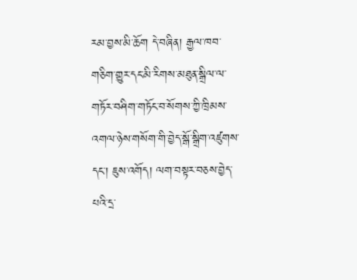རམ་བྱས་མི་ཆོག དེ་བཞིན། རྒྱལ་ཁབ་གཅིག་གྱུར་དང་མི་རིགས་མཐུན་སྒྲིལ་ལ་གཏོར་བཤིག་གཏོང་བ་སོགས་ཀྱི་ཁྲིམས་འགལ་ཉེས་གསོག་གི་བྱེད་སྒོ་སྒྲིག་འཛུགས་དང་། ཇུས་འགོད། ལག་བསྟར་བཅས་བྱེད་པའི་དྲ་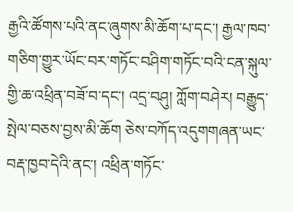རྒྱའི་ཚོགས་པའི་ནང་ཞུགས་མི་ཆོག་པ་དང་། རྒྱལ་ཁབ་གཅིག་གྱུར་ཡོང་བར་གཏོང་བཤིག་གཏོང་བའི་ངན་སྐུལ་གྱི་ཆ་འཕྲིན་བཟོ་བ་དང་། འདྲ་བཤུ། ཀློག་བཤེར། བརྒྱུད་སྤེལ་བཅས་བྱས་མི་ཆོག ཅེས་བཀོད་འདུགགཞན་ཡང་བརྡ་ཁྱབ་དེའི་ནང་། འཕྲིན་གཏོང་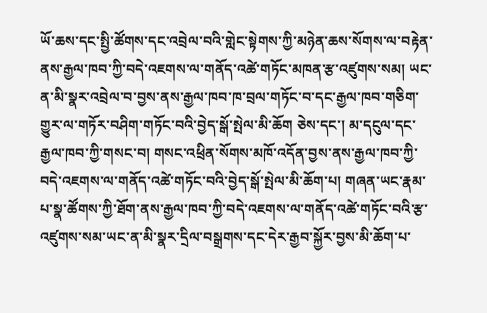ཡོ་ཆས་དང་སྤྱི་ཚོགས་དང་འབྲེལ་བའི་གླེང་སྟེགས་ཀྱི་མཉེན་ཆས་སོགས་ལ་བརྟེན་ནས་རྒྱལ་ཁབ་ཀྱི་བདེ་འཇགས་ལ་གནོད་འཚེ་གཏོང་མཁན་རྩ་འཛུགས་སམ། ཡང་ན་མི་སྣར་འབྲེལ་བ་བྱས་ནས་རྒྱལ་ཁབ་ཁ་བྲལ་གཏོང་བ་དང་རྒྱལ་ཁབ་གཅིག་གྱུར་ལ་གཏོར་བཤིག་གཏོང་བའི་བྱེད་སྒོ་སྤེལ་མི་ཆོག ཅེས་དང་། མ་དངུལ་དང་རྒྱལ་ཁབ་ཀྱི་གསང་བ། གསང་འཕྲིན་སོགས་མཁོ་འདོན་བྱས་ནས་རྒྱལ་ཁབ་ཀྱི་བདེ་འཇགས་ལ་གནོད་འཚེ་གཏོང་བའི་བྱེད་སྒོ་སྤེལ་མི་ཆོག་པ། གཞན་ཡང་རྣམ་པ་སྣ་ཚོགས་ཀྱི་ཐོག་ནས་རྒྱལ་ཁབ་ཀྱི་བདེ་འཇགས་ལ་གནོད་འཚེ་གཏོང་བའི་རྩ་འཛུགས་སམ་ཡང་ན་མི་སྣར་དྲིལ་བསྒྲགས་དང་དེར་རྒྱབ་སྐྱོར་བྱས་མི་ཆོག་པ་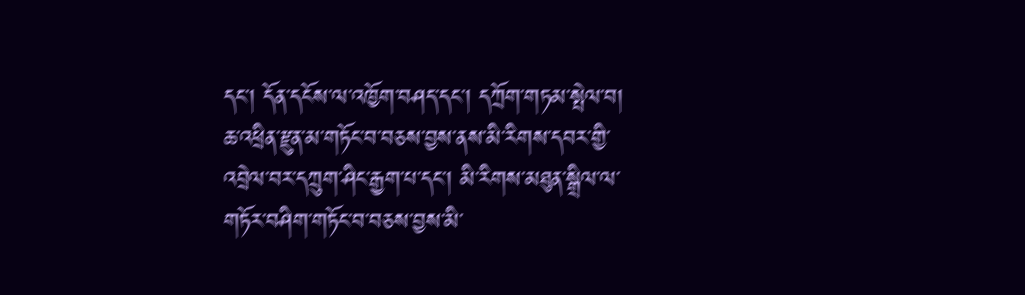དང་། དོན་དངོས་ལ་འཁྱོག་བཤད་དང་། དཀྲོག་གཏམ་སྤེལ་བ། ཆ་འཕྲིན་རྫུན་མ་གཏོང་བ་བཅས་བྱས་ནས་མི་རིགས་དབར་གྱི་འབྲེལ་བར་དཀྲུག་ཤིང་རྒྱག་པ་དང་། མི་རིགས་མཐུན་སྒྲིལ་ལ་གཏོར་བཤིག་གཏོང་བ་བཅས་བྱས་མི་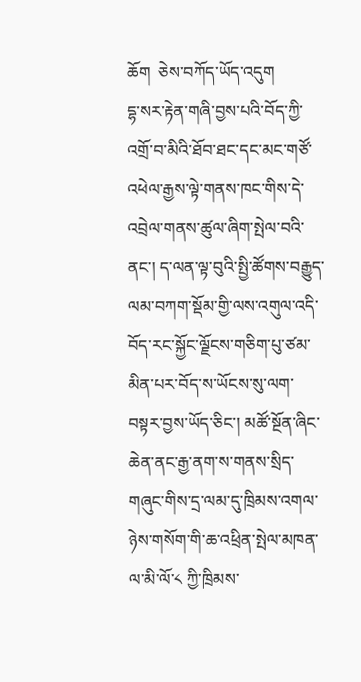ཆོག  ཅེས་བཀོད་ཡོད་འདུག
དྷ་སར་རྟེན་གཞི་བྱས་པའི་བོད་ཀྱི་འགྲོ་བ་མིའི་ཐོབ་ཐང་དང་མང་གཙོ་འཕེལ་རྒྱས་ལྟེ་གནས་ཁང་གིས་དེ་འབྲེལ་གནས་ཚུལ་ཞིག་སྤེལ་བའི་ནང་། ད་ལན་ལྟ་བུའི་སྤྱི་ཚོགས་བརྒྱུད་ལམ་བཀག་སྡོམ་གྱི་ལས་འགུལ་འདི་བོད་རང་སྐྱོང་ལྗོངས་གཅིག་པུ་ཙམ་མིན་པར་བོད་ས་ཡོངས་སུ་ལག་བསྟར་བྱས་ཡོད་ཅིང་། མཚོ་སྔོན་ཞིང་ཆེན་ནང་རྒྱ་ནག་ས་གནས་སྲིད་གཞུང་གིས་དྲ་ལམ་དུ་ཁྲིམས་འགལ་ཉེས་གསོག་གི་ཆ་འཕྲིན་སྤེལ་མཁན་ལ་མི་ལོ་༨ ཀྱི་ཁྲིམས་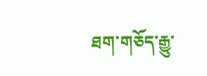ཐག་གཅོད་རྒྱུ་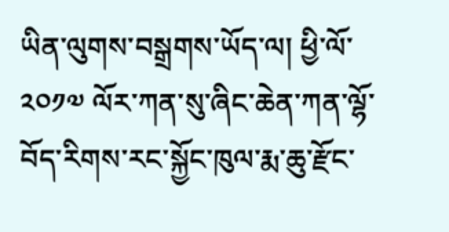ཡིན་ལུགས་བསྒྲགས་ཡོད་ལ། ཕྱི་ལོ་༢༠༡༧ ལོར་ཀན་སུ་ཞིང་ཆེན་ཀན་ལྷོ་བོད་རིགས་རང་སྐྱོང་ཁུལ་རྨ་ཆུ་རྫོང་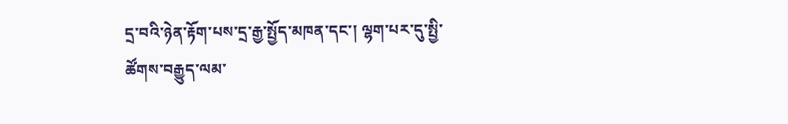དྲ་བའི་ཉེན་རྟོག་པས་དྲ་རྒྱ་སྤྱོད་མཁན་དང་། ལྷག་པར་དུ་སྤྱི་ཚོགས་བརྒྱུད་ལམ་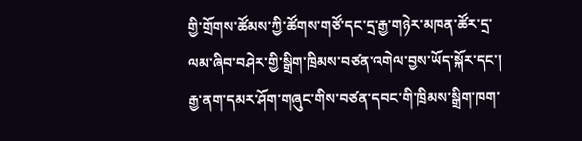གྱི་གྲོགས་ཚོམས་ཀྱི་ཚོགས་གཙོ་དང་དྲ་རྒྱ་གཉེར་མཁན་ཚོར་དྲ་ལམ་ཞིབ་བཤེར་གྱི་སྒྲིག་ཁྲིམས་བཙན་འགེལ་བྱས་ཡོད་སྐོར་དང་། རྒྱ་ནག་དམར་ཤོག་གཞུང་གིས་བཙན་དབང་གི་ཁྲིམས་སྒྲིག་ཁག་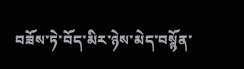བཟོས་ཏེ་བོད་མིར་ཉེས་མེད་བསྙོན་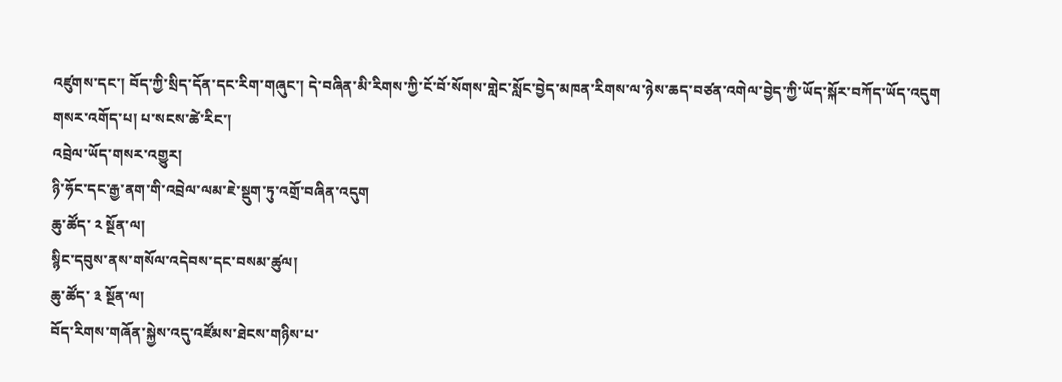འཛུགས་དང་། བོད་ཀྱི་སྲིད་དོན་དང་རིག་གཞུང་། དེ་བཞིན་མི་རིགས་ཀྱི་ངོ་བོ་སོགས་གླེང་སློང་བྱེད་མཁན་རིགས་ལ་ཉེས་ཆད་བཙན་འགེལ་བྱེད་ཀྱི་ཡོད་སྐོར་བཀོད་ཡོད་འདུག
གསར་འགོད་པ། པ་སངས་ཚེ་རིང་།
འབྲེལ་ཡོད་གསར་འགྱུར།
ཉི་ཧོང་དང་རྒྱ་ནག་གི་འབྲེལ་ལམ་ཇེ་སྡུག་ཏུ་འགྲོ་བཞིན་འདུག
ཆུ་ཚོད་ ༢ སྔོན་ལ།
སྙིང་དབུས་ནས་གསོལ་འདེབས་དང་བསམ་ཚུལ།
ཆུ་ཚོད་ ༣ སྔོན་ལ།
བོད་རིགས་གཞོན་སྐྱེས་འདུ་འཛོམས་ཐེངས་གཉིས་པ་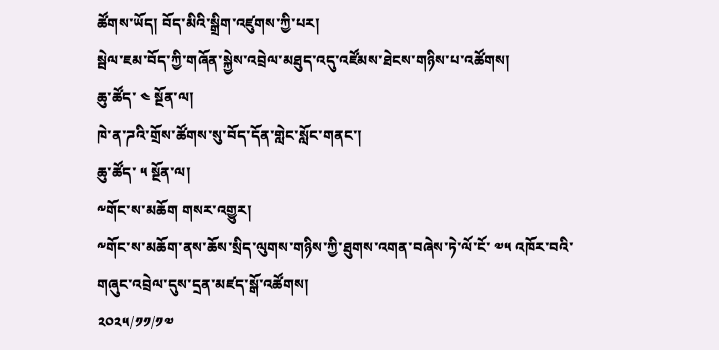ཚོགས་ཡོད། བོད་མིའི་སྒྲིག་འཛུགས་ཀྱི་པར།
སྦེལ་ཇམ་བོད་ཀྱི་གཞོན་སྐྱེས་འབྲེལ་མཐུད་འདུ་འཛོམས་ཐེངས་གཉིས་པ་འཚོགས།
ཆུ་ཚོད་ ༤ སྔོན་ལ།
ཁེ་ན་ཌའི་གྲོས་ཚོགས་སུ་བོད་དོན་གླེང་སློང་གནང་།
ཆུ་ཚོད་ ༥ སྔོན་ལ།
༸གོང་ས་མཆོག གསར་འགྱུར།
༸གོང་ས་མཆོག་ནས་ཆོས་སྲིད་ལུགས་གཉིས་ཀྱི་ཐུགས་འགན་བཞེས་ཏེ་ལོ་ངོ་ ༧༥ འཁོར་བའི་གཞུང་འབྲེལ་དུས་དྲན་མཛད་སྒོ་འཚོགས།
༢༠༢༥/༡༡/༡༧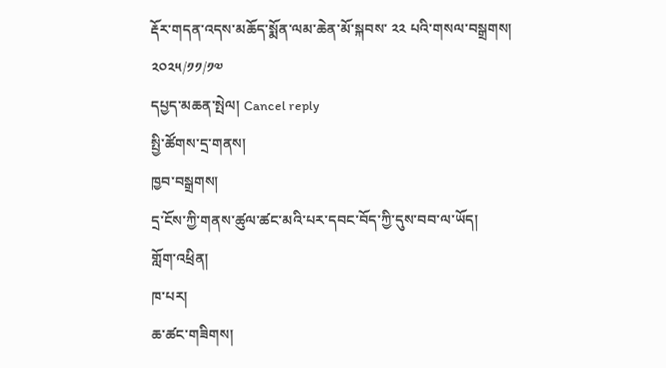རྡོར་གདན་འདས་མཆོད་སྨོན་ལམ་ཆེན་མོ་སྐབས་ ༢༢ པའི་གསལ་བསྒྲགས།
༢༠༢༥/༡༡/༡༧
དཔྱད་མཆན་སྤེལ། Cancel reply
སྤྱི་ཚོགས་དྲ་གནས།
ཁྱབ་བསྒྲགས།
དྲ་ངོས་ཀྱི་གནས་ཚུལ་ཚང་མའི་པར་དབང་བོད་ཀྱི་དུས་བབ་ལ་ཡོད།
གློག་འཕྲིན།
ཁ་པར།
ཆ་ཚང་གཟིགས།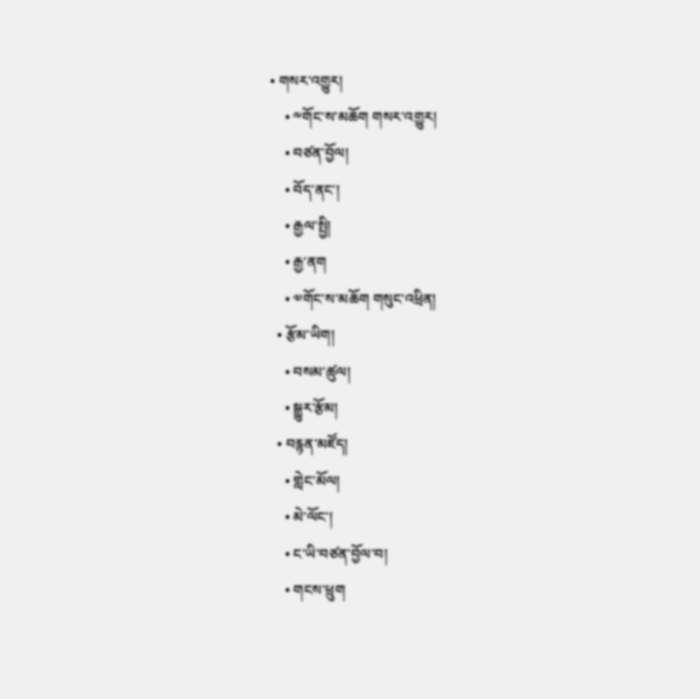• གསར་འགྱུར།
    • ༸གོང་ས་མཆོག གསར་འགྱུར།
    • བཙན་བྱོལ།
    • བོད་ནང་།
    • རྒྱལ་སྤྱི།
    • རྒྱ་ནག
    • ༧གོང་ས་མཆོག གསུང་འཕྲིན།
  • རྩོམ་ཡིག།
    • བསམ་ཚུལ།
    • སྒྱུར་རྩོམ།
  • བརྙན་མཛོད།
    • གླེང་མོལ།
    • མེ་ལོང་།
    • ང་ཡི་བཙན་བྱོལ་བ།
    • གངས་ཕྲུག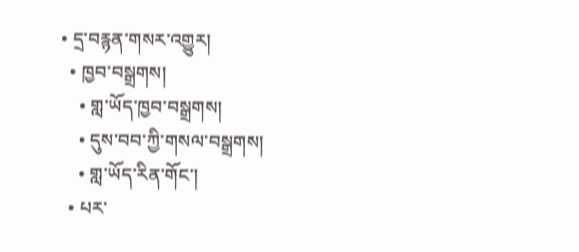• དྲ་བརྙན་གསར་འགྱུར།
  • ཁྱབ་བསྒྲགས།
    • གླ་ཡོད་ཁྱབ་བསྒྲགས།
    • དུས་བབ་ཀྱི་གསལ་བསྒྲགས།
    • གླ་ཡོད་རིན་གོང་།
  • པར་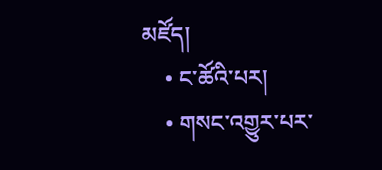མཛོད།
    • ང་ཚོའི་པར།
    • གསང་འགྱུར་པར་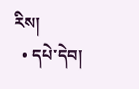རིས།
  • དཔེ་དེབ།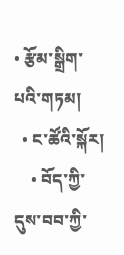• རྩོམ་སྒྲིག་པའི་གཏམ།
  • ང་ཚོའི་སྐོར།
    • བོད་ཀྱི་དུས་བབ་ཀྱི་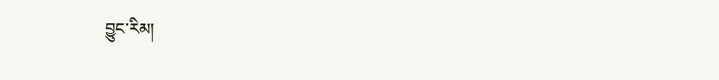བྱུང་རིམ།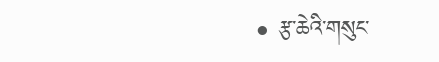• རྩ་ཆེའི་གསུང་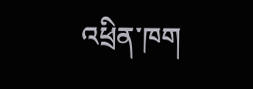འཕྲིན་ཁག